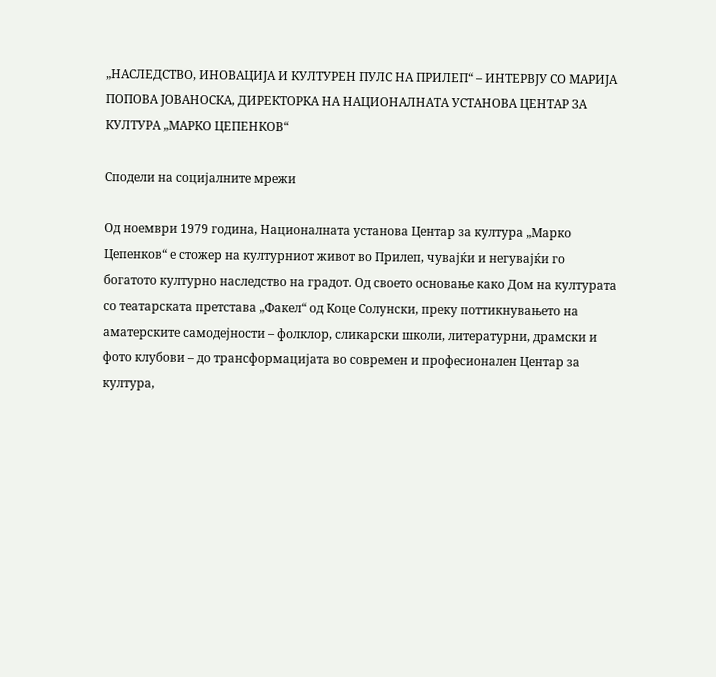„НАСЛЕДСТВО, ИНОВАЦИЈА И КУЛТУРЕН ПУЛС НА ПРИЛЕП“ – ИНТЕРВЈУ СО МАРИЈА ПОПОВА ЈОВАНОСКА, ДИРЕКТОРКА НА НАЦИОНАЛНАТА УСТАНОВА ЦЕНТАР ЗА КУЛТУРА „МАРКО ЦЕПЕНКОВ“

Сподели на социјалните мрежи

Од ноември 1979 година, Националната установа Центар за култура „Марко Цепенков“ е стожер на културниот живот во Прилеп, чувајќи и негувајќи го богатото културно наследство на градот. Од своето основање како Дом на културата со театарската претстава „Факел“ од Коце Солунски, преку поттикнувањето на аматерските самодејности – фолклор, сликарски школи, литературни, драмски и фото клубови – до трансформацијата во современ и професионален Центар за култура,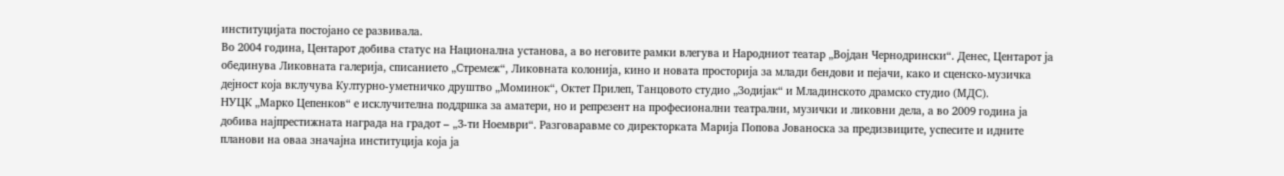институцијата постојано се развивала.
Во 2004 година, Центарот добива статус на Национална установа, а во неговите рамки влегува и Народниот театар „Војдан Чернодрински“. Денес, Центарот ја обединува Ликовната галерија, списанието „Стремеж“, Ликовната колонија, кино и новата просторија за млади бендови и пејачи, како и сценско-музичка дејност која вклучува Културно-уметничко друштво „Моминок“, Октет Прилеп, Танцовото студио „Зодијак“ и Младинското драмско студио (МДС).
НУЦК „Марко Цепенков“ е исклучителна поддршка за аматери, но и репрезент на професионални театрални, музички и ликовни дела, а во 2009 година ја добива најпрестижната награда на градот – „3-ти Ноември“. Разговаравме со директорката Марија Попова Јованоска за предизвиците, успесите и идните планови на оваа значајна институција која ја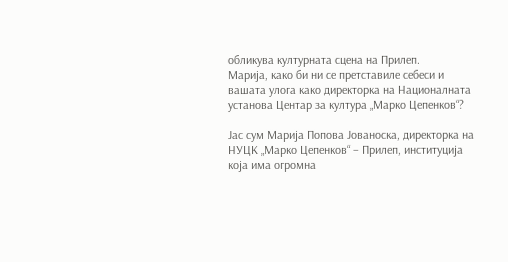обликува културната сцена на Прилеп.
Марија, како би ни се претставиле себеси и вашата улога како директорка на Националната установа Центар за култура „Марко Цепенков“?

Јас сум Марија Попова Јованоска, директорка на НУЦК „Марко Цепенков“ – Прилеп, институција која има огромна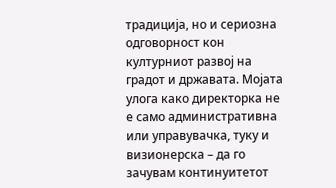традиција, но и сериозна одговорност кон културниот развој на градот и државата. Мојата улога како директорка не е само административна или управувачка, туку и визионерска – да го зачувам континуитетот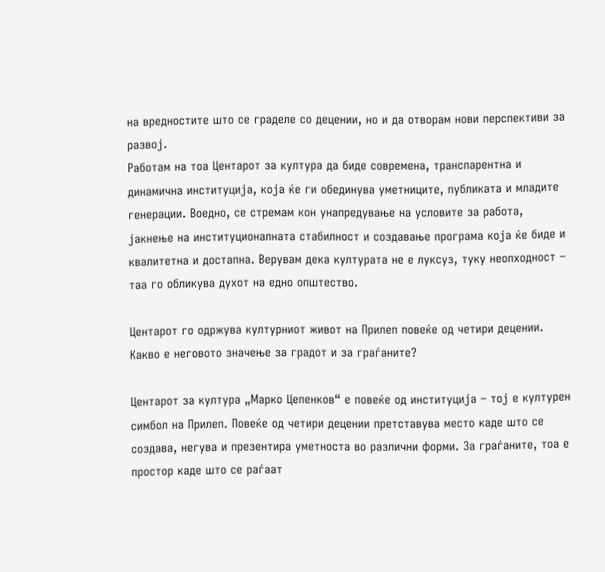на вредностите што се граделе со децении, но и да отворам нови перспективи за развој.
Работам на тоа Центарот за култура да биде современа, транспарентна и динамична институција, која ќе ги обединува уметниците, публиката и младите генерации. Воедно, се стремам кон унапредување на условите за работа, јакнење на институционалната стабилност и создавање програма која ќе биде и квалитетна и достапна. Верувам дека културата не е луксуз, туку неопходност – таа го обликува духот на едно општество.

Центарот го одржува културниот живот на Прилеп повеќе од четири децении. Какво е неговото значење за градот и за граѓаните?

Центарот за култура „Марко Цепенков“ е повеќе од институција – тој е културен симбол на Прилеп. Повеќе од четири децении претставува место каде што се создава, негува и презентира уметноста во различни форми. За граѓаните, тоа е простор каде што се раѓаат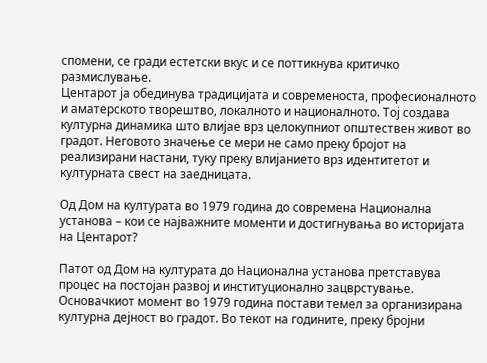спомени, се гради естетски вкус и се поттикнува критичко размислување.
Центарот ја обединува традицијата и современоста, професионалното и аматерското творештво, локалното и националното. Тој создава културна динамика што влијае врз целокупниот општествен живот во градот. Неговото значење се мери не само преку бројот на реализирани настани, туку преку влијанието врз идентитетот и културната свест на заедницата.

Од Дом на културата во 1979 година до современа Национална установа – кои се најважните моменти и достигнувања во историјата на Центарот?

Патот од Дом на културата до Национална установа претставува процес на постојан развој и институционално зацврстување. Основачкиот момент во 1979 година постави темел за организирана културна дејност во градот. Во текот на годините, преку бројни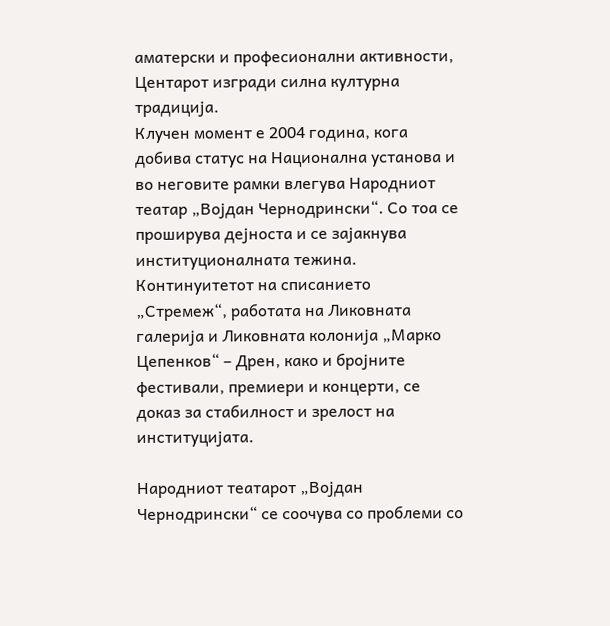аматерски и професионални активности, Центарот изгради силна културна традиција.
Клучен момент е 2004 година, кога добива статус на Национална установа и во неговите рамки влегува Народниот театар „Војдан Чернодрински“. Со тоа се проширува дејноста и се зајакнува институционалната тежина. Континуитетот на списанието „Стремеж“, работата на Ликовната галерија и Ликовната колонија „Марко Цепенков“ – Дрен, како и бројните фестивали, премиери и концерти, се доказ за стабилност и зрелост на институцијата.

Народниот театарот „Војдан Чернодрински“ се соочува со проблеми со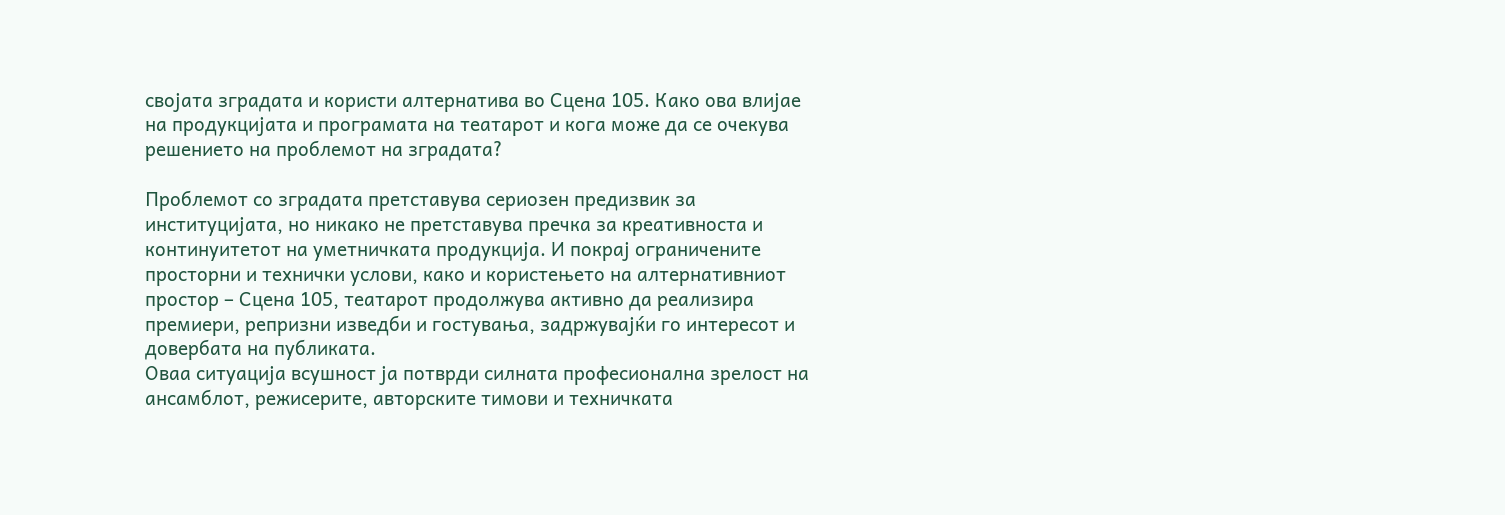својата зградата и користи алтернатива во Сцена 105. Како ова влијае на продукцијата и програмата на театарот и кога може да се очекува решението на проблемот на зградата?

Проблемот со зградата претставува сериозен предизвик за институцијата, но никако не претставува пречка за креативноста и континуитетот на уметничката продукција. И покрај ограничените просторни и технички услови, како и користењето на алтернативниот простор – Сцена 105, театарот продолжува активно да реализира премиери, репризни изведби и гостувања, задржувајќи го интересот и довербата на публиката.
Оваа ситуација всушност ја потврди силната професионална зрелост на ансамблот, режисерите, авторските тимови и техничката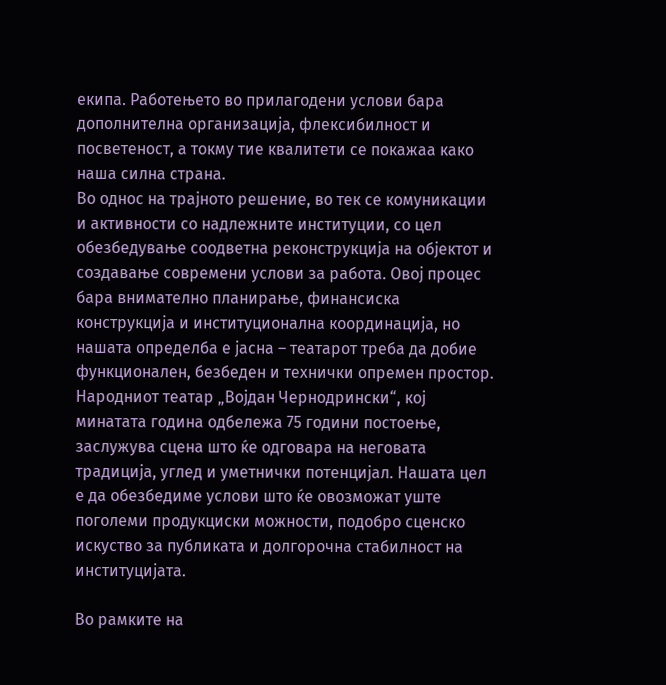екипа. Работењето во прилагодени услови бара дополнителна организација, флексибилност и посветеност, а токму тие квалитети се покажаа како наша силна страна.
Во однос на трајното решение, во тек се комуникации и активности со надлежните институции, со цел обезбедување соодветна реконструкција на објектот и создавање современи услови за работа. Овој процес бара внимателно планирање, финансиска конструкција и институционална координација, но нашата определба е јасна – театарот треба да добие функционален, безбеден и технички опремен простор.
Народниот театар „Војдан Чернодрински“, кој минатата година одбележа 75 години постоење, заслужува сцена што ќе одговара на неговата традиција, углед и уметнички потенцијал. Нашата цел е да обезбедиме услови што ќе овозможат уште поголеми продукциски можности, подобро сценско искуство за публиката и долгорочна стабилност на институцијата.

Во рамките на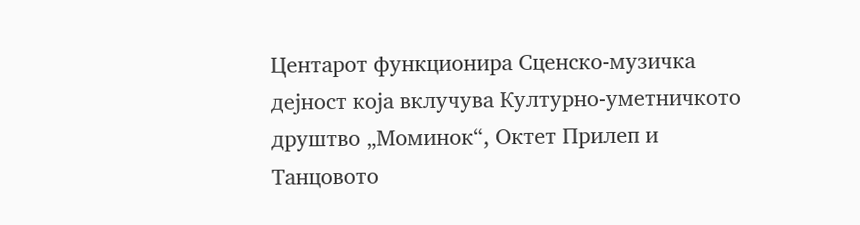Центарот функционира Сценско-музичка дејност која вклучува Културно-уметничкото друштво „Моминок“, Октет Прилеп и Танцовото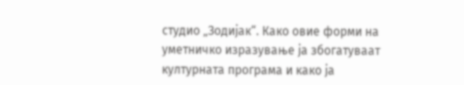студио „Зодијак“. Како овие форми на уметничко изразување ја збогатуваат културната програма и како ја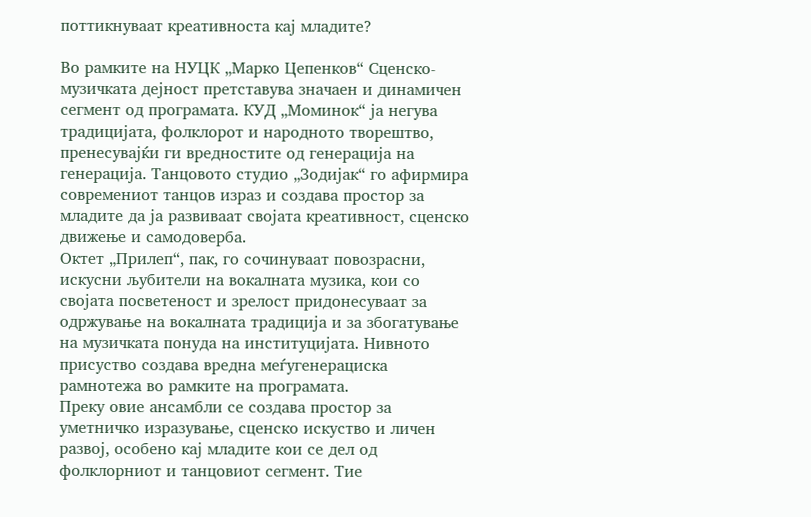поттикнуваат креативноста кај младите?

Во рамките на НУЦК „Марко Цепенков“ Сценско-музичката дејност претставува значаен и динамичен сегмент од програмата. КУД „Моминок“ ја негува традицијата, фолклорот и народното творештво, пренесувајќи ги вредностите од генерација на генерација. Танцовото студио „Зодијак“ го афирмира современиот танцов израз и создава простор за младите да ја развиваат својата креативност, сценско движење и самодоверба.
Октет „Прилеп“, пак, го сочинуваат повозрасни, искусни љубители на вокалната музика, кои со својата посветеност и зрелост придонесуваат за одржување на вокалната традиција и за збогатување на музичката понуда на институцијата. Нивното присуство создава вредна меѓугенерациска рамнотежа во рамките на програмата.
Преку овие ансамбли се создава простор за уметничко изразување, сценско искуство и личен развој, особено кај младите кои се дел од фолклорниот и танцовиот сегмент. Тие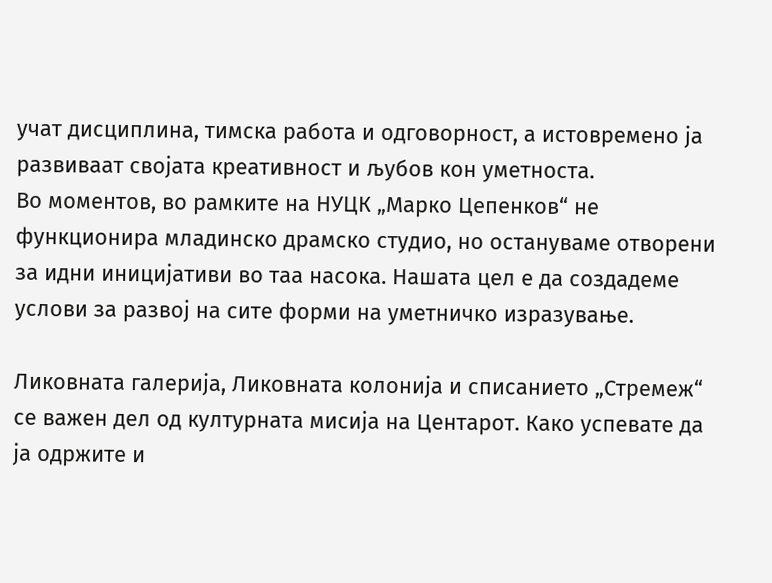учат дисциплина, тимска работа и одговорност, а истовремено ја развиваат својата креативност и љубов кон уметноста.
Во моментов, во рамките на НУЦК „Марко Цепенков“ не функционира младинско драмско студио, но остануваме отворени за идни иницијативи во таа насока. Нашата цел е да создадеме услови за развој на сите форми на уметничко изразување.

Ликовната галерија, Ликовната колонија и списанието „Стремеж“ се важен дел од културната мисија на Центарот. Како успевате да ја одржите и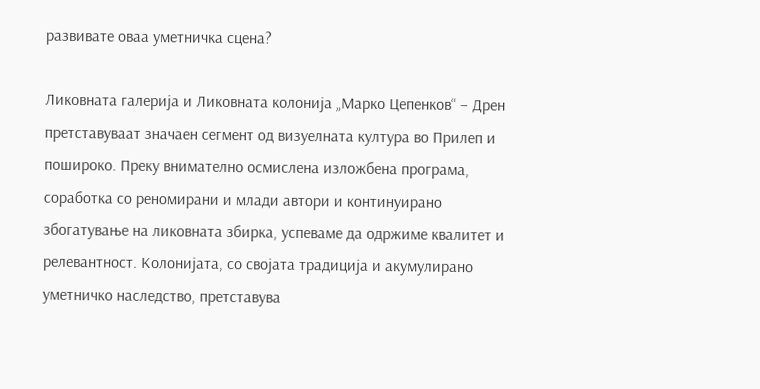развивате оваа уметничка сцена?

Ликовната галерија и Ликовната колонија „Марко Цепенков“ – Дрен претставуваат значаен сегмент од визуелната култура во Прилеп и пошироко. Преку внимателно осмислена изложбена програма, соработка со реномирани и млади автори и континуирано збогатување на ликовната збирка, успеваме да одржиме квалитет и релевантност. Колонијата, со својата традиција и акумулирано уметничко наследство, претставува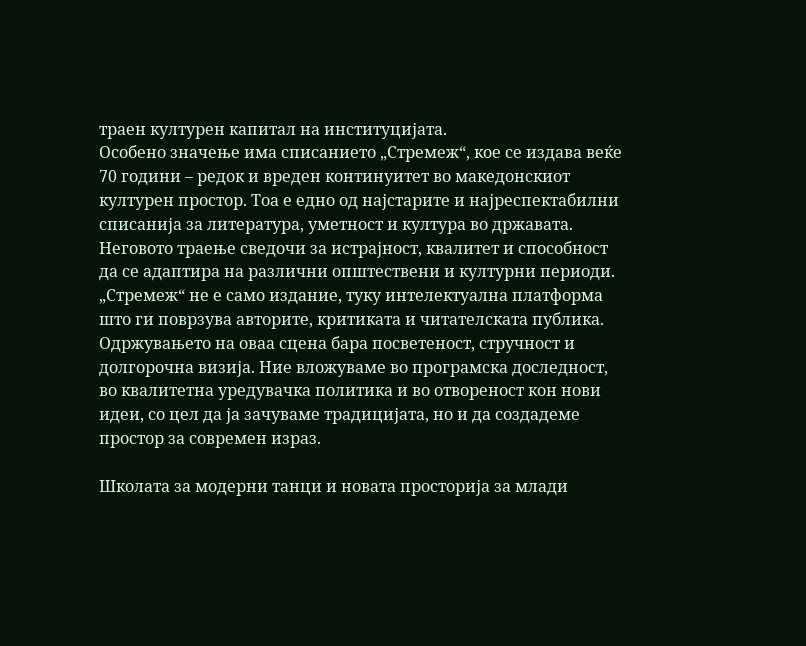траен културен капитал на институцијата.
Особено значење има списанието „Стремеж“, кое се издава веќе 70 години – редок и вреден континуитет во македонскиот културен простор. Тоа е едно од најстарите и најреспектабилни списанија за литература, уметност и култура во државата. Неговото траење сведочи за истрајност, квалитет и способност да се адаптира на различни општествени и културни периоди. „Стремеж“ не е само издание, туку интелектуална платформа што ги поврзува авторите, критиката и читателската публика.
Одржувањето на оваа сцена бара посветеност, стручност и долгорочна визија. Ние вложуваме во програмска доследност, во квалитетна уредувачка политика и во отвореност кон нови идеи, со цел да ја зачуваме традицијата, но и да создадеме простор за современ израз.

Школата за модерни танци и новата просторија за млади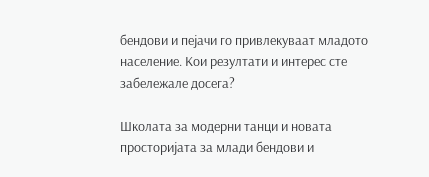бендови и пејачи го привлекуваат младото население. Кои резултати и интерес сте забележале досега?

Школата за модерни танци и новата просторијата за млади бендови и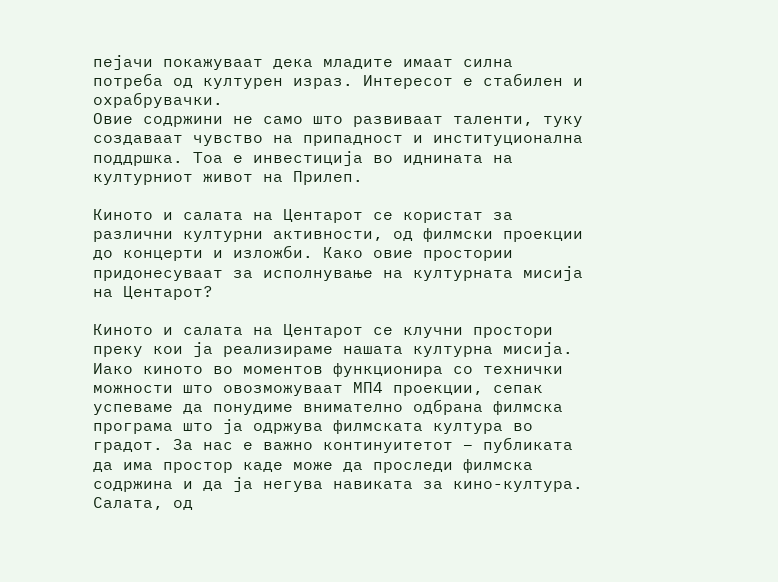пејачи покажуваат дека младите имаат силна потреба од културен израз. Интересот е стабилен и охрабрувачки.
Овие содржини не само што развиваат таленти, туку создаваат чувство на припадност и институционална поддршка. Тоа е инвестиција во иднината на културниот живот на Прилеп.

Киното и салата на Центарот се користат за различни културни активности, од филмски проекции до концерти и изложби. Како овие простории придонесуваат за исполнување на културната мисија на Центарот?

Киното и салата на Центарот се клучни простори преку кои ја реализираме нашата културна мисија. Иако киното во моментов функционира со технички можности што овозможуваат МП4 проекции, сепак успеваме да понудиме внимателно одбрана филмска програма што ја одржува филмската култура во градот. За нас е важно континуитетот – публиката да има простор каде може да проследи филмска содржина и да ја негува навиката за кино-култура.
Салата, од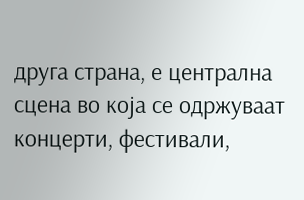друга страна, е централна сцена во која се одржуваат концерти, фестивали,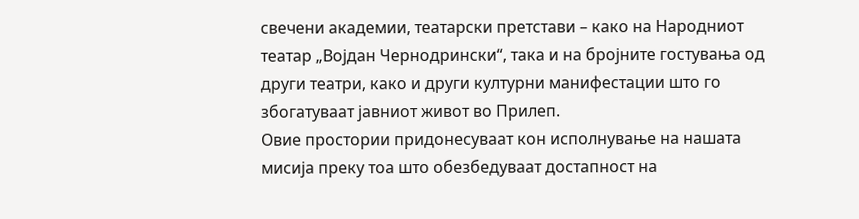свечени академии, театарски претстави – како на Народниот театар „Војдан Чернодрински“, така и на бројните гостувања од други театри, како и други културни манифестации што го збогатуваат јавниот живот во Прилеп.
Овие простории придонесуваат кон исполнување на нашата мисија преку тоа што обезбедуваат достапност на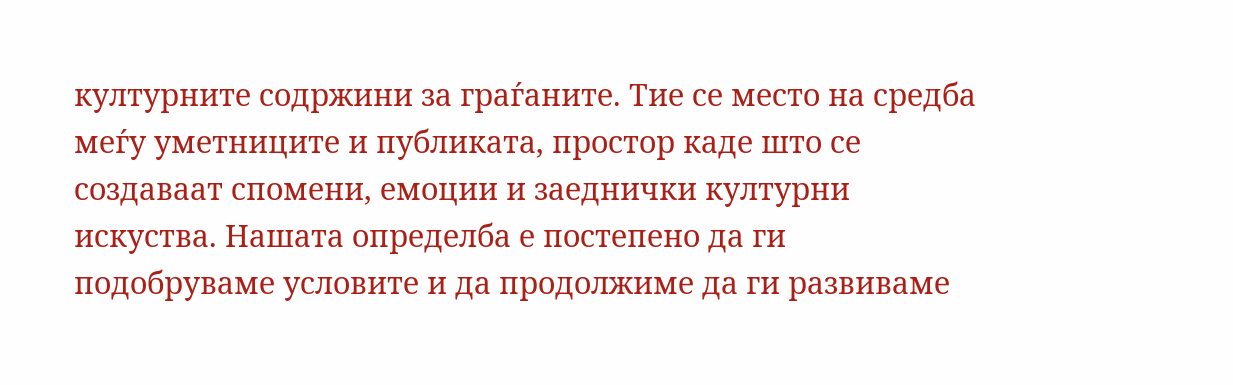културните содржини за граѓаните. Тие се место на средба меѓу уметниците и публиката, простор каде што се создаваат спомени, емоции и заеднички културни искуства. Нашата определба е постепено да ги подобруваме условите и да продолжиме да ги развиваме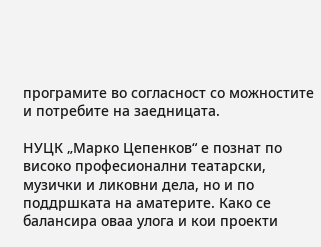програмите во согласност со можностите и потребите на заедницата.

НУЦК „Марко Цепенков“ е познат по високо професионални театарски, музички и ликовни дела, но и по поддршката на аматерите. Како се балансира оваа улога и кои проекти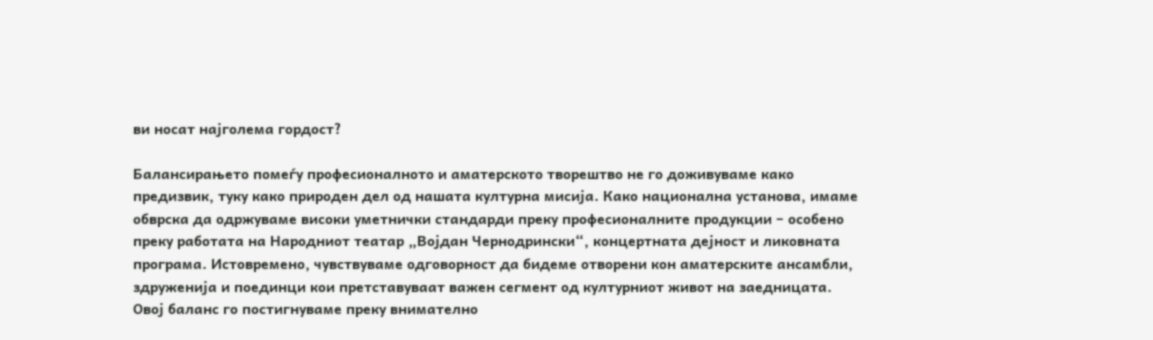ви носат најголема гордост?

Балансирањето помеѓу професионалното и аматерското творештво не го доживуваме како предизвик, туку како природен дел од нашата културна мисија. Како национална установа, имаме обврска да одржуваме високи уметнички стандарди преку професионалните продукции – особено преку работата на Народниот театар „Војдан Чернодрински“, концертната дејност и ликовната програма. Истовремено, чувствуваме одговорност да бидеме отворени кон аматерските ансамбли, здруженија и поединци кои претставуваат важен сегмент од културниот живот на заедницата.
Овој баланс го постигнуваме преку внимателно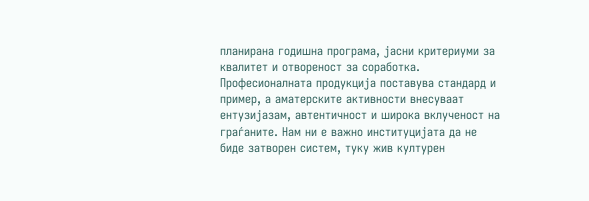планирана годишна програма, јасни критериуми за квалитет и отвореност за соработка. Професионалната продукција поставува стандард и пример, а аматерските активности внесуваат ентузијазам, автентичност и широка вклученост на граѓаните. Нам ни е важно институцијата да не биде затворен систем, туку жив културен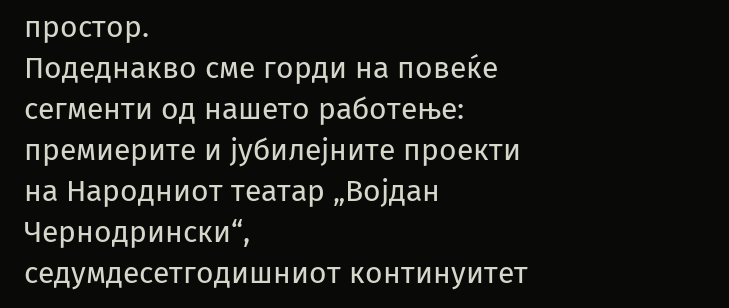простор.
Подеднакво сме горди на повеќе сегменти од нашето работење: премиерите и јубилејните проекти на Народниот театар „Војдан Чернодрински“, седумдесетгодишниот континуитет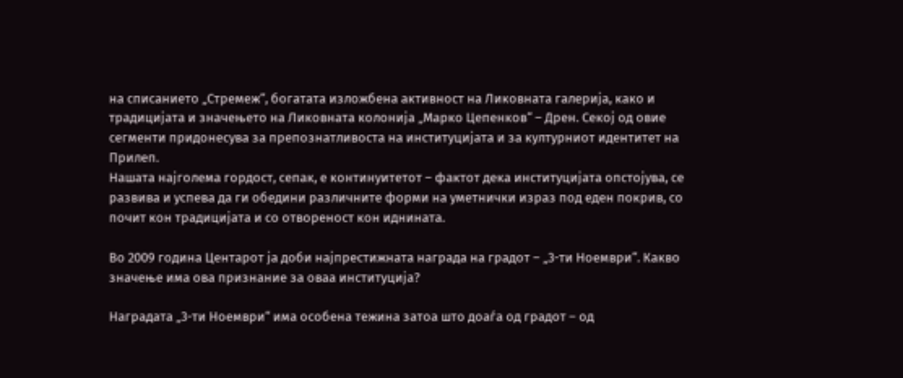на списанието „Стремеж“, богатата изложбена активност на Ликовната галерија, како и традицијата и значењето на Ликовната колонија „Марко Цепенков“ – Дрен. Секој од овие сегменти придонесува за препознатливоста на институцијата и за културниот идентитет на Прилеп.
Нашата најголема гордост, сепак, е континуитетот – фактот дека институцијата опстојува, се развива и успева да ги обедини различните форми на уметнички израз под еден покрив, со почит кон традицијата и со отвореност кон иднината.

Во 2009 година Центарот ја доби најпрестижната награда на градот – „3-ти Ноември“. Какво значење има ова признание за оваа институција?

Наградата „3-ти Ноември“ има особена тежина затоа што доаѓа од градот – од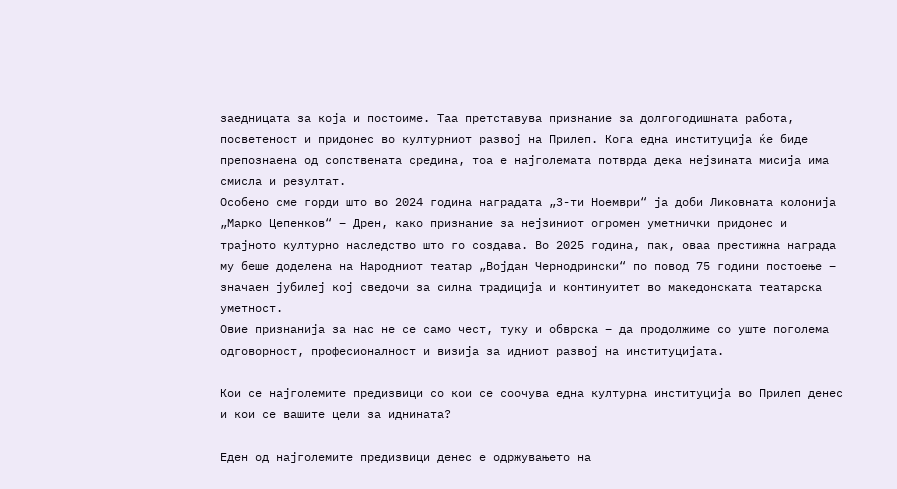заедницата за која и постоиме. Таа претставува признание за долгогодишната работа, посветеност и придонес во културниот развој на Прилеп. Кога една институција ќе биде препознаена од сопствената средина, тоа е најголемата потврда дека нејзината мисија има смисла и резултат.
Особено сме горди што во 2024 година наградата „3-ти Ноември“ ја доби Ликовната колонија „Марко Цепенков“ – Дрен, како признание за нејзиниот огромен уметнички придонес и трајното културно наследство што го создава. Во 2025 година, пак, оваа престижна награда му беше доделена на Народниот театар „Војдан Чернодрински“ по повод 75 години постоење – значаен јубилеј кој сведочи за силна традиција и континуитет во македонската театарска уметност.
Овие признанија за нас не се само чест, туку и обврска – да продолжиме со уште поголема одговорност, професионалност и визија за идниот развој на институцијата.

Кои се најголемите предизвици со кои се соочува една културна институција во Прилеп денес и кои се вашите цели за иднината?

Еден од најголемите предизвици денес е одржувањето на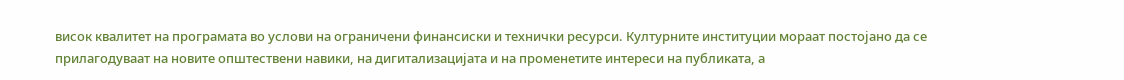висок квалитет на програмата во услови на ограничени финансиски и технички ресурси. Културните институции мораат постојано да се прилагодуваат на новите општествени навики, на дигитализацијата и на променетите интереси на публиката, а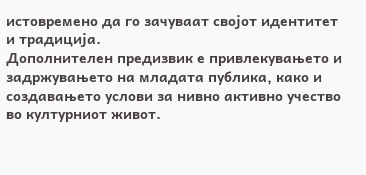истовремено да го зачуваат својот идентитет и традиција.
Дополнителен предизвик е привлекувањето и задржувањето на младата публика, како и создавањето услови за нивно активно учество во културниот живот.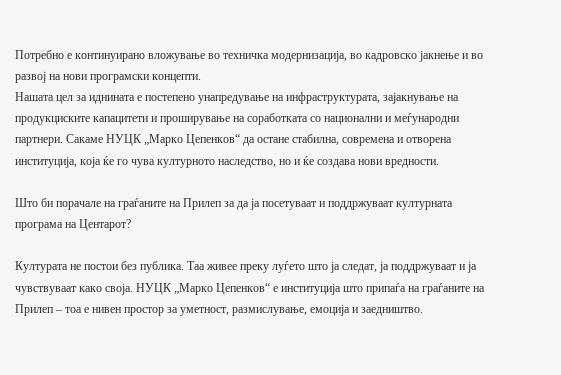Потребно е континуирано вложување во техничка модернизација, во кадровско јакнење и во развој на нови програмски концепти.
Нашата цел за иднината е постепено унапредување на инфраструктурата, зајакнување на продукциските капацитети и проширување на соработката со национални и меѓународни партнери. Сакаме НУЦК „Марко Цепенков“ да остане стабилна, современа и отворена институција, која ќе го чува културното наследство, но и ќе создава нови вредности.

Што би порачале на граѓаните на Прилеп за да ја посетуваат и поддржуваат културната програма на Центарот?

Културата не постои без публика. Таа живее преку луѓето што ја следат, ја поддржуваат и ја чувствуваат како своја. НУЦК „Марко Цепенков“ е институција што припаѓа на граѓаните на Прилеп – тоа е нивен простор за уметност, размислување, емоција и заедништво.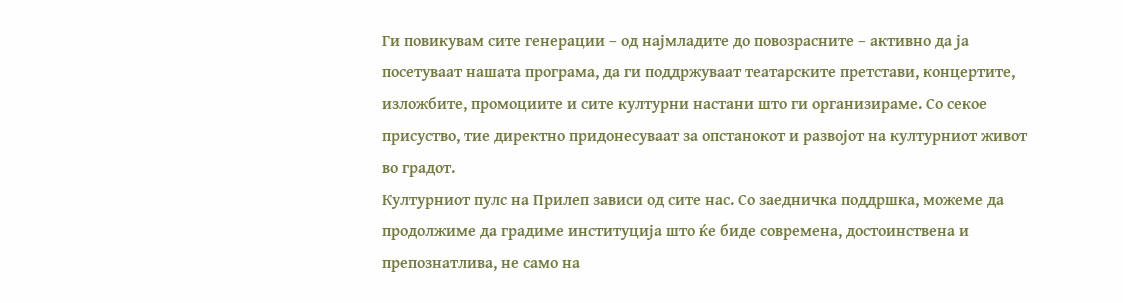Ги повикувам сите генерации – од најмладите до повозрасните – активно да ја посетуваат нашата програма, да ги поддржуваат театарските претстави, концертите, изложбите, промоциите и сите културни настани што ги организираме. Со секое присуство, тие директно придонесуваат за опстанокот и развојот на културниот живот во градот.
Културниот пулс на Прилеп зависи од сите нас. Со заедничка поддршка, можеме да продолжиме да градиме институција што ќе биде современа, достоинствена и препознатлива, не само на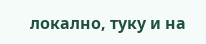локално, туку и на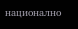национално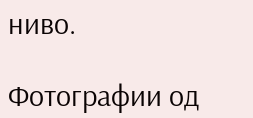ниво.

Фотографии од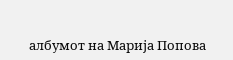албумот на Марија Попова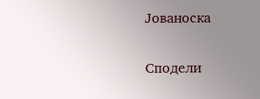Јованоска


Сподели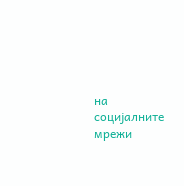на социјалните мрежи